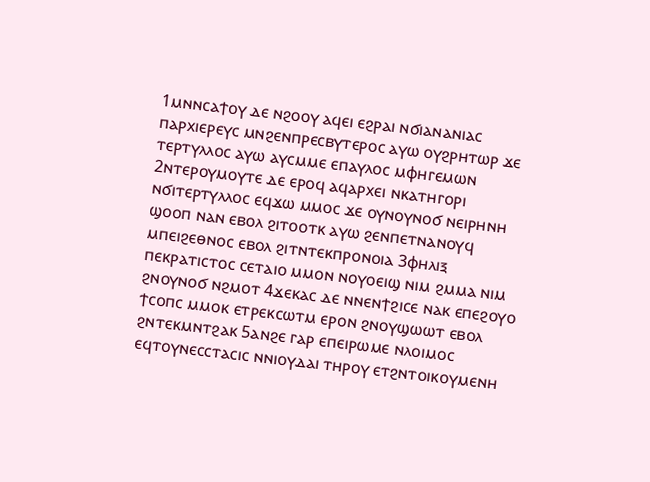1ⲙⲛⲛⲥⲁϯⲟⲩ ⲇⲉ ⲛϩⲟⲟⲩ ⲁϥⲉⲓ ⲉϩⲣⲁⲓ ⲛϭⲓⲁⲛⲁⲛⲓⲁⲥ ⲡⲁⲣⲭⲓⲉⲣⲉⲩⲥ ⲙⲛϩⲉⲛⲡⲣⲉⲥⲃⲩⲧⲉⲣⲟⲥ ⲁⲩⲱ ⲟⲩϩⲣⲏⲧⲱⲣ ϫⲉ ⲧⲉⲣⲧⲩⲗⲗⲟⲥ ⲁⲩⲱ ⲁⲩⲥⲙⲙⲉ ⲉⲡⲁⲩⲗⲟⲥ ⲙⲫⲏⲅⲉⲙⲱⲛ 2ⲛⲧⲉⲣⲟⲩⲙⲟⲩⲧⲉ ⲇⲉ ⲉⲣⲟϥ ⲁϥⲁⲣⲭⲉⲓ ⲛⲕⲁⲧⲏⲅⲟⲣⲓ ⲛϭⲓⲧⲉⲣⲧⲩⲗⲗⲟⲥ ⲉϥϫⲱ ⲙⲙⲟⲥ ϫⲉ ⲟⲩⲛⲟⲩⲛⲟϭ ⲛⲉⲓⲣⲏⲛⲏ ϣⲟⲟⲡ ⲛⲁⲛ ⲉⲃⲟⲗ ϩⲓⲧⲟⲟⲧⲕ ⲁⲩⲱ ϩⲉⲛⲡⲉⲧⲛⲁⲛⲟⲩϥ ⲙⲡⲉⲓϩⲉⲑⲛⲟⲥ ⲉⲃⲟⲗ ϩⲓⲧⲛⲧⲉⲕⲡⲣⲟⲛⲟⲓⲁ 3ⲫⲏⲗⲓⲝ ⲡⲉⲕⲣⲁⲧⲓⲥⲧⲟⲥ ⲥⲉⲧⲁⲓⲟ ⲙⲙⲟⲛ ⲛⲟⲩⲟⲉⲓϣ ⲛⲓⲙ ϩⲙⲙⲁ ⲛⲓⲙ ϩⲛⲟⲩⲛⲟϭ ⲛϩⲙⲟⲧ 4ϫⲉⲕⲁⲥ ⲇⲉ ⲛⲛⲉⲛϯϩⲓⲥⲉ ⲛⲁⲕ ⲉⲡⲉϩⲟⲩⲟ ϯⲥⲟⲡⲥ ⲙⲙⲟⲕ ⲉⲧⲣⲉⲕⲥⲱⲧⲙ ⲉⲣⲟⲛ ϩⲛⲟⲩϣⲱⲱⲧ ⲉⲃⲟⲗ ϩⲛⲧⲉⲕⲙⲛⲧϩⲁⲕ 5ⲁⲛϩⲉ ⲅⲁⲣ ⲉⲡⲉⲓⲣⲱⲙⲉ ⲛⲗⲟⲓⲙⲟⲥ ⲉϥⲧⲟⲩⲛⲉⲥⲥⲧⲁⲥⲓⲥ ⲛⲛⲓⲟⲩⲇⲁⲓ ⲧⲏⲣⲟⲩ ⲉⲧϩⲛⲧⲟⲓⲕⲟⲩⲙⲉⲛⲏ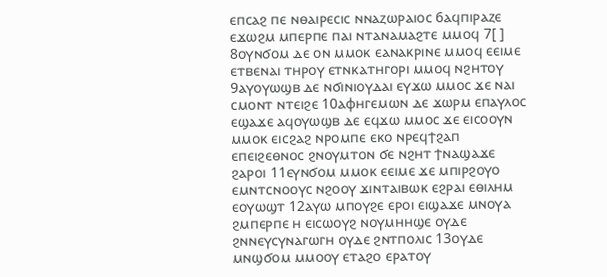ⲉⲡⲥⲁϩ ⲡⲉ ⲛⲑⲁⲓⲣⲉⲥⲓⲥ ⲛⲛⲁⲍⲱⲣⲁⲓⲟⲥ 6ⲁϥⲡⲓⲣⲁⲍⲉ ⲉϫⲱϩⲙ ⲙⲡⲉⲣⲡⲉ ⲡⲁⲓ ⲛⲧⲁⲛⲁⲙⲁϩⲧⲉ ⲙⲙⲟϥ 7[ ] 8ⲟⲩⲛϭⲟⲙ ⲇⲉ ⲟⲛ ⲙⲙⲟⲕ ⲉⲁⲛⲁⲕⲣⲓⲛⲉ ⲙⲙⲟϥ ⲉⲉⲓⲙⲉ ⲉⲧⲃⲉⲛⲁⲓ ⲧⲏⲣⲟⲩ ⲉⲧⲛⲕⲁⲧⲏⲅⲟⲣⲓ ⲙⲙⲟϥ ⲛϩⲏⲧⲟⲩ 9ⲁⲩⲟⲩⲱϣⲃ ⲇⲉ ⲛϭⲓⲛⲓⲟⲩⲇⲁⲓ ⲉⲩϫⲱ ⲙⲙⲟⲥ ϫⲉ ⲛⲁⲓ ⲥⲙⲟⲛⲧ ⲛⲧⲉⲓϩⲉ 10ⲁⲫⲏⲅⲉⲙⲱⲛ ⲇⲉ ϫⲱⲣⲙ ⲉⲡⲁⲩⲗⲟⲥ ⲉϣⲁϫⲉ ⲁϥⲟⲩⲱϣⲃ ⲇⲉ ⲉϥϫⲱ ⲙⲙⲟⲥ ϫⲉ ⲉⲓⲥⲟⲟⲩⲛ ⲙⲙⲟⲕ ⲉⲓⲥϩⲁϩ ⲛⲣⲟⲙⲡⲉ ⲉⲕⲟ ⲛⲣⲉϥϯϩⲁⲡ ⲉⲡⲉⲓϩⲉⲑⲛⲟⲥ ϩⲛⲟⲩⲙⲧⲟⲛ ϭⲉ ⲛϩⲏⲧ ϯⲛⲁϣⲁϫⲉ ϩⲁⲣⲟⲓ 11ⲉⲩⲛϭⲟⲙ ⲙⲙⲟⲕ ⲉⲉⲓⲙⲉ ϫⲉ ⲙⲡⲓⲣϩⲟⲩⲟ ⲉⲙⲛⲧⲥⲛⲟⲟⲩⲥ ⲛϩⲟⲟⲩ ϫⲓⲛⲧⲁⲓⲃⲱⲕ ⲉϩⲣⲁⲓ ⲉⲑⲓⲗⲏⲙ ⲉⲟⲩⲱϣⲧ 12ⲁⲩⲱ ⲙⲡⲟⲩϩⲉ ⲉⲣⲟⲓ ⲉⲓϣⲁϫⲉ ⲙⲛⲟⲩⲁ ϩⲙⲡⲉⲣⲡⲉ ⲏ ⲉⲓⲥⲱⲟⲩϩ ⲛⲟⲩⲙⲏⲏϣⲉ ⲟⲩⲇⲉ ϩⲛⲛⲉⲩⲥⲩⲛⲁⲅⲱⲅⲏ ⲟⲩⲇⲉ ϩⲛⲧⲡⲟⲗⲓⲥ 13ⲟⲩⲇⲉ ⲙⲛϣϭⲟⲙ ⲙⲙⲟⲟⲩ ⲉⲧⲁϩⲟ ⲉⲣⲁⲧⲟⲩ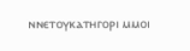ⲛⲛⲉⲧⲟⲩⲕⲁⲧⲏⲅⲟⲣⲓ ⲙⲙⲟⲓ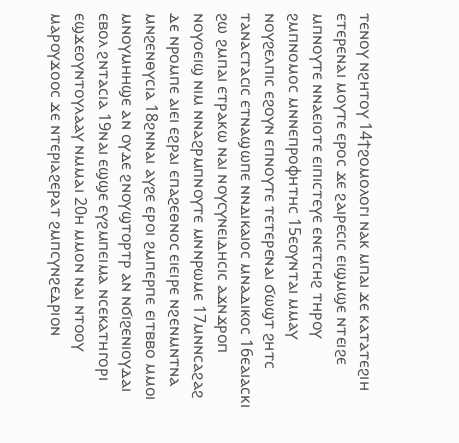ⲧⲉⲛⲟⲩ ⲛϩⲏⲧⲟⲩ 14ϯϩⲟⲙⲟⲗⲟⲅⲓ ⲛⲁⲕ ⲙⲡⲁⲓ ϫⲉ ⲕⲁⲧⲁⲧⲉϩⲓⲏ ⲉⲧⲉⲣⲉⲛⲁⲓ ⲙⲟⲩⲧⲉ ⲉⲣⲟⲥ ϫⲉ ϩⲁⲓⲣⲉⲥⲓⲥ ⲉⲓϣⲙϣⲉ ⲛⲧⲉⲓϩⲉ ⲙⲡⲛⲟⲩⲧⲉ ⲛⲛⲁⲉⲓⲟⲧⲉ ⲉⲓⲡⲓⲥⲧⲉⲩⲉ ⲉⲛⲉⲧⲥⲏϩ ⲧⲏⲣⲟⲩ ϩⲙⲡⲛⲟⲙⲟⲥ ⲙⲛⲛⲉⲡⲣⲟⲫⲏⲧⲏⲥ 15ⲉⲟⲩⲛⲧⲁⲓ ⲙⲙⲁⲩ ⲛⲟⲩϩⲉⲗⲡⲓⲥ ⲉϩⲟⲩⲛ ⲉⲡⲛⲟⲩⲧⲉ ⲧⲉⲧⲉⲣⲉⲛⲁⲓ ϭⲱϣⲧ ϩⲏⲧⲥ ⲧⲁⲛⲁⲥⲧⲁⲥⲓⲥ ⲉⲧⲛⲁϣⲱⲡⲉ ⲛⲛⲇⲓⲕⲁⲓⲟⲥ ⲙⲛⲁⲇⲓⲕⲟⲥ 16ⲉⲁⲓⲁⲥⲕⲓ ϩⲱ ϩⲙⲡⲁⲓ ⲉⲧⲣⲁⲕⲱ ⲛⲁⲓ ⲛⲟⲩⲥⲩⲛⲉⲓⲇⲏⲥⲓⲥ ⲁϫⲛϫⲣⲟⲡ ⲛⲟⲩⲟⲉⲓϣ ⲛⲓⲙ ⲛⲛⲁϩⲣⲙⲡⲛⲟⲩⲧⲉ ⲙⲛⲛⲣⲱⲙⲉ 17ⲙⲛⲛⲥⲁϩⲁϩ ⲇⲉ ⲛⲣⲟⲙⲡⲉ ⲁⲓⲉⲓ ⲉϩⲣⲁⲓ ⲉⲡⲁϩⲉⲑⲛⲟⲥ ⲉⲓⲉⲓⲣⲉ ⲛϩⲉⲛⲙⲛⲧⲛⲁ ⲙⲛϩⲉⲛⲑⲩⲥⲓⲁ 18ϩⲛⲛⲁⲓ ⲁⲩϩⲉ ⲉⲣⲟⲓ ϩⲙⲡⲉⲣⲡⲉ ⲉⲓⲧⲃⲃⲟ ⲙⲙⲟⲓ ⲙⲛⲟⲩⲙⲏⲏϣⲉ ⲁⲛ ⲟⲩⲇⲉ ϩⲛⲟⲩϣⲧⲟⲣⲧⲣ ⲁⲛ ⲛϭⲓϩⲉⲛⲓⲟⲩⲇⲁⲓ ⲉⲃⲟⲗ ϩⲛⲧⲁⲥⲓⲁ 19ⲛⲁⲓ ⲉϣϣⲉ ⲉⲩϩⲙⲡⲉⲓⲙⲁ ⲛⲥⲉⲕⲁⲧⲏⲅⲟⲣⲓ ⲉϣϫⲉⲟⲩⲛⲧⲟⲩⲗⲁⲁⲩ ⲛⲙⲙⲁⲓ 20ⲏ ⲙⲙⲟⲛ ⲛⲁⲓ ⲛⲧⲟⲟⲩ ⲙⲁⲣⲟⲩϫⲟⲟⲥ ϫⲉ ⲛⲧⲉⲣⲓⲁϩⲉⲣⲁⲧ ϩⲙⲡⲥⲩⲛϩⲉⲇⲣⲓⲟⲛ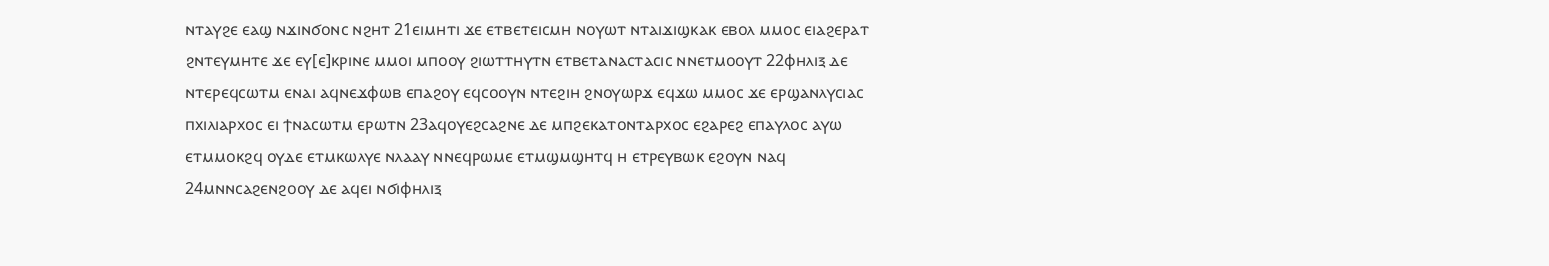ⲛⲧⲁⲩϩⲉ ⲉⲁϣ ⲛϫⲓⲛϭⲟⲛⲥ ⲛϩⲏⲧ 21ⲉⲓⲙⲏⲧⲓ ϫⲉ ⲉⲧⲃⲉⲧⲉⲓⲥⲙⲏ ⲛⲟⲩⲱⲧ ⲛⲧⲁⲓϫⲓϣⲕⲁⲕ ⲉⲃⲟⲗ ⲙⲙⲟⲥ ⲉⲓⲁϩⲉⲣⲁⲧ ϩⲛⲧⲉⲩⲙⲏⲧⲉ ϫⲉ ⲉⲩ[ⲉ]ⲕⲣⲓⲛⲉ ⲙⲙⲟⲓ ⲙⲡⲟⲟⲩ ϩⲓⲱⲧⲧⲏⲩⲧⲛ ⲉⲧⲃⲉⲧⲁⲛⲁⲥⲧⲁⲥⲓⲥ ⲛⲛⲉⲧⲙⲟⲟⲩⲧ 22ⲫⲏⲗⲓⲝ ⲇⲉ ⲛⲧⲉⲣⲉϥⲥⲱⲧⲙ ⲉⲛⲁⲓ ⲁϥⲛⲉϫⲫⲱⲃ ⲉⲡⲁϩⲟⲩ ⲉϥⲥⲟⲟⲩⲛ ⲛⲧⲉϩⲓⲏ ϩⲛⲟⲩⲱⲣϫ ⲉϥϫⲱ ⲙⲙⲟⲥ ϫⲉ ⲉⲣϣⲁⲛⲗⲩⲥⲓⲁⲥ ⲡⲭⲓⲗⲓⲁⲣⲭⲟⲥ ⲉⲓ ϯⲛⲁⲥⲱⲧⲙ ⲉⲣⲱⲧⲛ 23ⲁϥⲟⲩⲉϩⲥⲁϩⲛⲉ ⲇⲉ ⲙⲡϩⲉⲕⲁⲧⲟⲛⲧⲁⲣⲭⲟⲥ ⲉϩⲁⲣⲉϩ ⲉⲡⲁⲩⲗⲟⲥ ⲁⲩⲱ ⲉⲧⲙⲙⲟⲕϩϥ ⲟⲩⲇⲉ ⲉⲧⲙⲕⲱⲗⲩⲉ ⲛⲗⲁⲁⲩ ⲛⲛⲉϥⲣⲱⲙⲉ ⲉⲧⲙϣⲙϣⲏⲧϥ ⲏ ⲉⲧⲣⲉⲩⲃⲱⲕ ⲉϩⲟⲩⲛ ⲛⲁϥ 24ⲙⲛⲛⲥⲁϩⲉⲛϩⲟⲟⲩ ⲇⲉ ⲁϥⲉⲓ ⲛϭⲓⲫⲏⲗⲓⲝ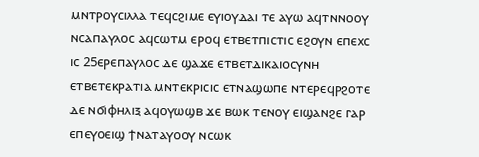ⲙⲛⲧⲣⲟⲩⲥⲓⲗⲗⲁ ⲧⲉϥⲥϩⲓⲙⲉ ⲉⲩⲓⲟⲩⲇⲁⲓ ⲧⲉ ⲁⲩⲱ ⲁϥⲧⲛⲛⲟⲟⲩ ⲛⲥⲁⲡⲁⲩⲗⲟⲥ ⲁϥⲥⲱⲧⲙ ⲉⲣⲟϥ ⲉⲧⲃⲉⲧⲡⲓⲥⲧⲓⲥ ⲉϩⲟⲩⲛ ⲉⲡⲉⲭⲥ ⲓⲥ 25ⲉⲣⲉⲡⲁⲩⲗⲟⲥ ⲇⲉ ϣⲁϫⲉ ⲉⲧⲃⲉⲧⲇⲓⲕⲁⲓⲟⲥⲩⲛⲏ ⲉⲧⲃⲉⲧⲉⲕⲣⲁⲧⲓⲁ ⲙⲛⲧⲉⲕⲣⲓⲥⲓⲥ ⲉⲧⲛⲁϣⲱⲡⲉ ⲛⲧⲉⲣⲉϥⲣϩⲟⲧⲉ ⲇⲉ ⲛϭⲓⲫⲏⲗⲓⲝ ⲁϥⲟⲩⲱϣⲃ ϫⲉ ⲃⲱⲕ ⲧⲉⲛⲟⲩ ⲉⲓϣⲁⲛϩⲉ ⲅⲁⲣ ⲉⲡⲉⲩⲟⲉⲓϣ ϯⲛⲁⲧⲁⲩⲟⲟⲩ ⲛⲥⲱⲕ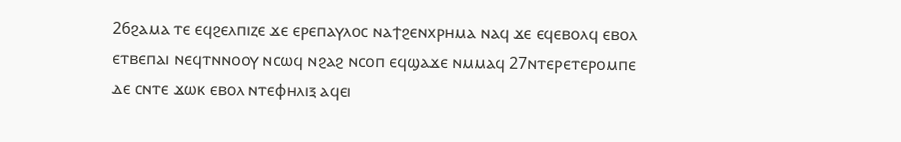26ϩⲁⲙⲁ ⲧⲉ ⲉϥϩⲉⲗⲡⲓⲍⲉ ϫⲉ ⲉⲣⲉⲡⲁⲩⲗⲟⲥ ⲛⲁϯϩⲉⲛⲭⲣⲏⲙⲁ ⲛⲁϥ ϫⲉ ⲉϥⲉⲃⲟⲗϥ ⲉⲃⲟⲗ ⲉⲧⲃⲉⲡⲁⲓ ⲛⲉϥⲧⲛⲛⲟⲟⲩ ⲛⲥⲱϥ ⲛϩⲁϩ ⲛⲥⲟⲡ ⲉϥϣⲁϫⲉ ⲛⲙⲙⲁϥ 27ⲛⲧⲉⲣⲉⲧⲉⲣⲟⲙⲡⲉ ⲇⲉ ⲥⲛⲧⲉ ϫⲱⲕ ⲉⲃⲟⲗ ⲛⲧⲉⲫⲏⲗⲓⲝ ⲁϥⲉⲓ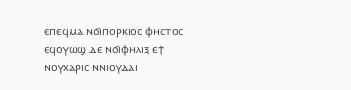ⲉⲡⲉϥⲙⲁ ⲛϭⲓⲡⲟⲣⲕⲓⲟⲥ ⲫⲏⲥⲧⲟⲥ ⲉϥⲟⲩⲱϣ ⲇⲉ ⲛϭⲓⲫⲏⲗⲓⲝ ⲉϯ ⲛⲟⲩⲭⲁⲣⲓⲥ ⲛⲛⲓⲟⲩⲇⲁⲓ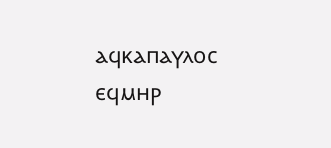ⲁϥⲕⲁⲡⲁⲩⲗⲟⲥ ⲉϥⲙⲏⲣ